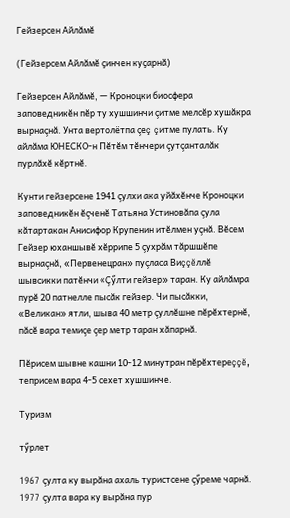Гейзерсен Айлăмĕ

(Гейзерсем Айлăмĕ ҫинчен куҫарнӑ)

Гейзерсен Айлăмĕ, — Кроноцки биосфера заповедникĕн пĕр ту хушшинчи çитме мелсĕр хушăкра вырнаçнă. Унта вертолётпа çеç çитме пулать. Ку айлăма ЮНЕСКО-н Пĕтĕм тĕнчери çутçанталăк пурлăхĕ кĕртнĕ.

Кунти гейзерсене 1941 çулхи ака уйăхĕнче Кроноцки заповедникĕн ĕçченĕ Татьяна Устиновăпа çула кăтартакан Анисифор Крупенин итĕлмен уçнă. Вĕсем Гейзер юханшывĕ хĕррипе 5 çухрăм тăршшĕпе вырнаçнă, «Первенецран» пуçласа Виççĕллĕ шывсикки патĕнчи «Çӳлти гейзер» таран. Ку айлăмра пурĕ 20 патнелле пысăк гейзер. Чи пысăкки, «Великан» ятли, шыва 40 метр çуллĕшне пĕрĕхтернĕ, пăсĕ вара темиçе çер метр таран хăпарнă.

Пĕрисем шывне кашни 10-12 минутран пĕрĕхтереççĕ, теприсем вара 4-5 сехет хушшинче.

Туризм

тӳрлет

1967 çулта ку вырăна ахаль туристсене çӳреме чарнă. 1977 çулта вара ку вырăна пур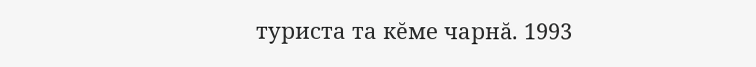туриста та кĕме чарнă. 1993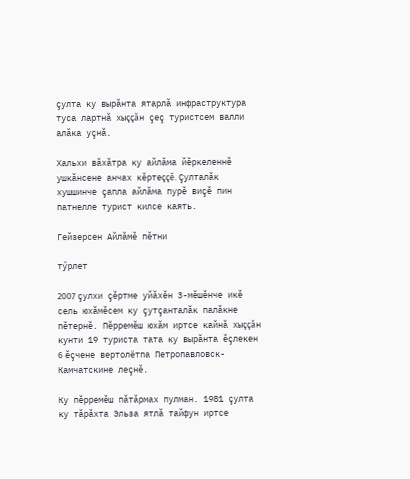çулта ку вырăнта ятарлă инфраструктура туса лартнă хыççăн çеç туристсем валли алăка уçнă.

Хальхи вăхăтра ку айлăма йĕркеленнĕ ушкăнсене анчах кĕртеççĕ. Çулталăк хушшинче çапла айлăма пурĕ виçĕ пин патнелле турист килсе каять.

Гейзерсен Айлăмĕ пĕтни

тӳрлет

2007 çулхи çĕртме уйăхĕн 3-мĕшĕнче икĕ сель юхăмĕсем ку çутçанталăк палăкне пĕтернĕ. Пĕрремĕш юхăм иртсе кайнă хыççăн кунти 19 туриста тата ку вырăнта ĕçлекен 6 ĕçчене вертолётпа Петропавловск-Камчатскине леçнĕ.

Ку пĕрремĕш пăтăрмах пулман. 1981 çулта ку тăрăхта Эльза ятлă тайфун иртсе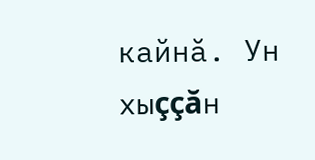кайнă. Ун хыççăн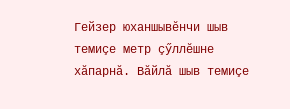Гейзер юханшывĕнчи шыв темиçе метр çӳллĕшне хăпарнă. Вăйлă шыв темиçе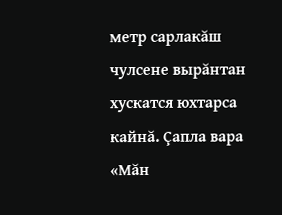метр сарлакăш чулсене вырăнтан хускатся юхтарса кайнă. Çапла вара «Мăн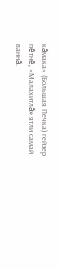кăмака» (Большая Печка) гейзер пĕтнĕ, «Малахитлă» ятли самай ваннă.